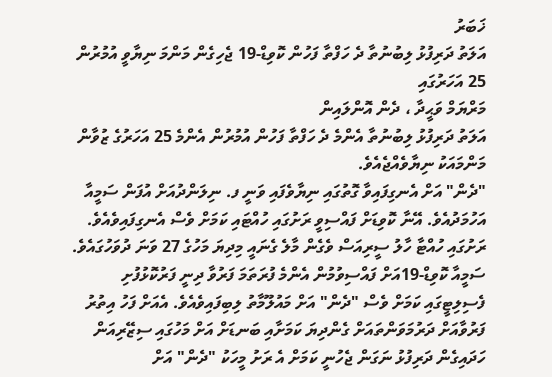ޚަބަރު
އަލަތު ދަރިފުޅު ލިބުނުތާ ދެ ހަފްތާ ފަހުން ކޮވިޑް-19 ޖެހިގެން މަންމަ ނިޔާވީ އުމުރުން 25 އަހަރުގައި
މަރްޔަމް ވަޙީދާ ، ދެން އޮންލައިން
އަލަތު ދަރިފުޅު ލިބުނުތާ އެންމެ ދެ ހަފްތާ ފަހުން އުމުރުން އެންމެ 25 އަހަރުގެ ޒުވާން މަންމައަކު ނިޔާވެއްޖެއެވެ.
"ދެން" އަށް އެނގިފައިވާ ގޮތުގައި ނިޔާވެފައި ވަނީ ފ. ނިލަންދުއަށް އުފަން ސަމީއާ އަހުމަދުއެވެ. އޭނާ ކޮވިޑަށް ފައްސިވީ ރަށުގައި ހުއްޓައި ކަމަށް ވެސް އެނގިފައިވެއެވެ. ރަށުގައި ހުއްޓާ ހާލު ސީރިއަސް ވެގެން މާލެ ގެނައީ މިދިޔަ މަހުގެ 27 ވަނަ ދުވަހުގައެވެ.
ސަމީއާ ކޮވިޑް-19އަށް ފައްސިވުމުން އެންމެ ފުރަތަމަ ފަރުވާ ދިނީ ފަރުކޮޅުފުށި ފެސިލިޓީގައި ކަމަށް ވެސް "ދެން" އަށް މައުލޫމާތު ލިބިފައިވެއެވެ. އެއަށް ފަހު އިތުރު ފަރުވާއަށް ދަރުމަވަންތައަށް ގެންދިޔަ ކަމަށާއި ބަނޑަށް އަށް މަހުގައި ސިޒޭރިއަން ހަދައިގެން ދަރިފުޅު ނަގަން ޖެހުނީ ކަމަށް އެ ރަށު މީހަކު "ދެން" އަށް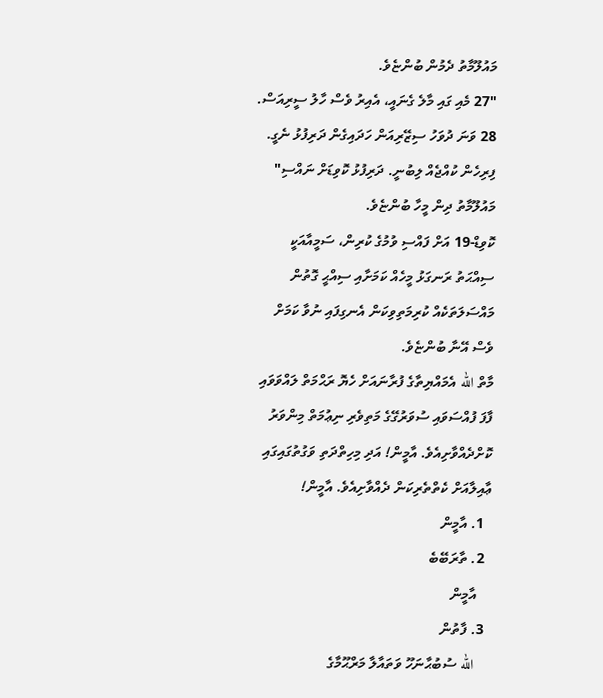މައުލޫމާތު ދެމުން ބުންޏެވެ.
"27 މެއި ގައި މާލެ ގެނައީ، އެއިރު ވެސް ހާލު ސީރިއަސް. 28 ވަނަ ދުވަހު ސިޒޭރިއަން ހަދައިގެން ދަރިފުޅު ނެގީ. ފިރިހެން ކުއްޖެއް ލިބުނީ. ދަރިފުޅު ކޮވިޑަށް ނައްސި" މައުލޫމާތު ދިން މީހާ ބުންޏެވެ.
ކޮވިޑް-19 އަށް ފައްސި ވުމުގެ ކުރިން، ސަމީއާއަކީ ސިއްޙަތު ރަނގަޅު މީހެއް ކަމަށާއި ސިއްޙީ ގޮތުން މައްސަލަތަކެއް ކުރިމަތިވިކަން އެނގިފައި ނުވާ ކަމަށް ވެސް އޭނާ ބުންޏެވެ.
މާތް الله އެމައްޔިތާގެ ފުރާނައަށް ހެޔޮ ރަޙްމަތް ލައްވަވައި ފާފަ ފުއްސަވައި ސުވަރުގޭގެ މަތިވެރި ނިޢުމަތް މިންވަރު ކޮށްދެއްވާށިއެވެ. އާމީން! އަދި މިހިތްދަތި ވަގުތުގައިގައި ޢާއިލާއަށް ކެތްތެރިކަން ދެއްވާށިއެވެ. އާމީން!
  1. އާމީން
  2. ތާރަބޭބެ
    އާމީން
  3. ފާތުން
    الله ސުބުޙާނަހޫ ވަތައާލާ މަރްޙޫމާގެ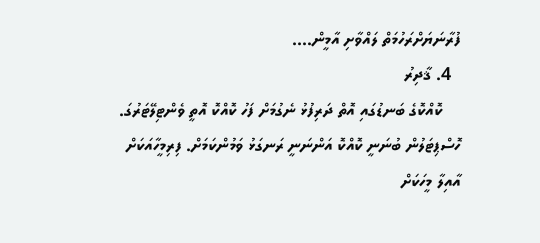ފުރާނަޔަށްރަހުމަތް ލައްވާށި އާމީން….
  4. ޤާދިރު
    ކޮއްކޮގެ ބަނޑުގައި އޮތް ދަރިފުޅު ނެގުމަށް ފަހު ކޮއްކޮ އޮތީ ވެންޓިލޭޓަރުގަ. ހޮސްޕިޓަލުން ބުނަނީ ކޮއްކޮ އަންނަނީ ރަނގަޅު ވަމުންކަމަށް. ފިރިމީހާއަކަށް އާއިލާ މީހަކަށް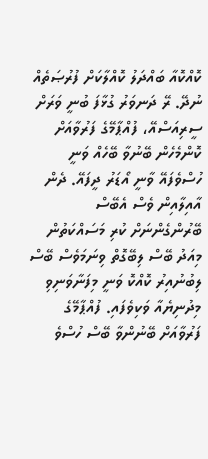ކޮއްކޮއާ ބައްދަލު ކޮއްލާކަށް ފުރުޞަތެއް ނުދޭ. ރޭ ދަނވަރު ގުޅާފަ ބުނީ ވަރަށް ސީރިއަސްއޭ، ފުއްޕާމޭގެ ފަރުވާއަށް ކޮންމެހެން ބޭނުވާ ބޭހެއް ވަނީ ހުސްވެފައޭ ވާނީ އޯޑަރު ދީފައޭ. ދެން އާއިލާއިން ވެސް އެބޭސް ބޭރުންގެންނަށް ކުރި މަސައްކަތުން މިއަދު ބޭސް ލިބޭގޮތް ވިނަމަވެސް ބޭސް ލިބުނުއިރު ކޮއްކޮ ވަނީ މިފަނާވަނިވި މިދުނިޔެއާ ވަކިވެފައި. ފުއްޕާމޭގެ ފަރުވާއަށް ބޭނުންވާ ބޭސް ހުސްވެ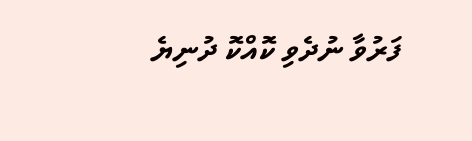ފަރުވާ ނުދެވި ކޮއްކޮ ދުނިޔެ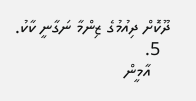ދޫކޮށް ދިއުމުގެ ޒިންމާ ނަގާނީ ކާކު.
  5.
    އާމީން